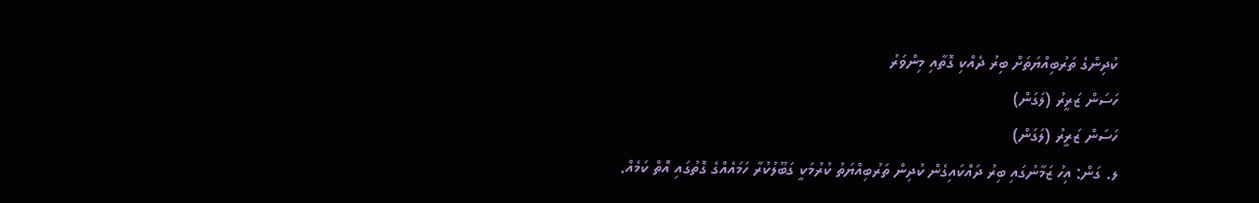ކުދިންގެ ތަރުބިއްޔަތަށް ބިރު ދެއްކި ގޮތާއި މިންވަރު
ހަސަން ޒަރީރު (ލަގަން)
ހަސަން ޒަރީރު (ލަގަން)
ލ. ގަން: އިހު ޒަމާނުގައި ބިރު ދައްކައިގެން ކުދިން ތަރުބިއްޔަތު ކުރުމަކީ ގަބޫލުކުރާ ހަމައެއްގެ ގޮތުގައި އޮތް ކަމެއް.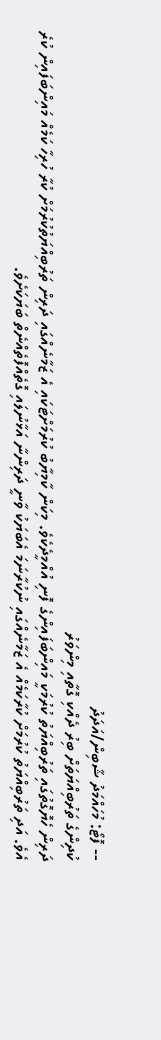-- ފޮޓޯ: މުހައްމަދު ޝާބިން/އަދަދު
ކުދިންގެ ތަރުބިއްޔަތަށް ބިރު ދެއްކި ގޮތާއި މިންވަރު
ދަރިން ހެޔޮގޮތުގައި ތަރުބިއްޔަތު ކުރުމަކީ މައިންބަފައިންގެ ފޮނި އުއްމީދެކެވެ. މިކަން ކާމިޔާބު ކުރުމަށްޓަކައި އެ ޒަމާނެއްގައި ދަރިން ތަރުބިއްޔަތުކުރުމަށް ކުރާ ހުރިހާ ކަމެއް މައިންބަފައިން ކުރެ އެވެ. އަދި ތަރުބިއްޔަތު ކުރުމަށް ކުރާކަމެއް އެ ޒަމާނެއްގައި ނުކުރާނަމަ އެބަޔަކު ވާނީ ދަރިންނާ އަޅާނުލައި ގޮތެއްފޮތެއްނެތް ބަޔަކަށެވެ.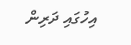އިހުގައި ދަރިން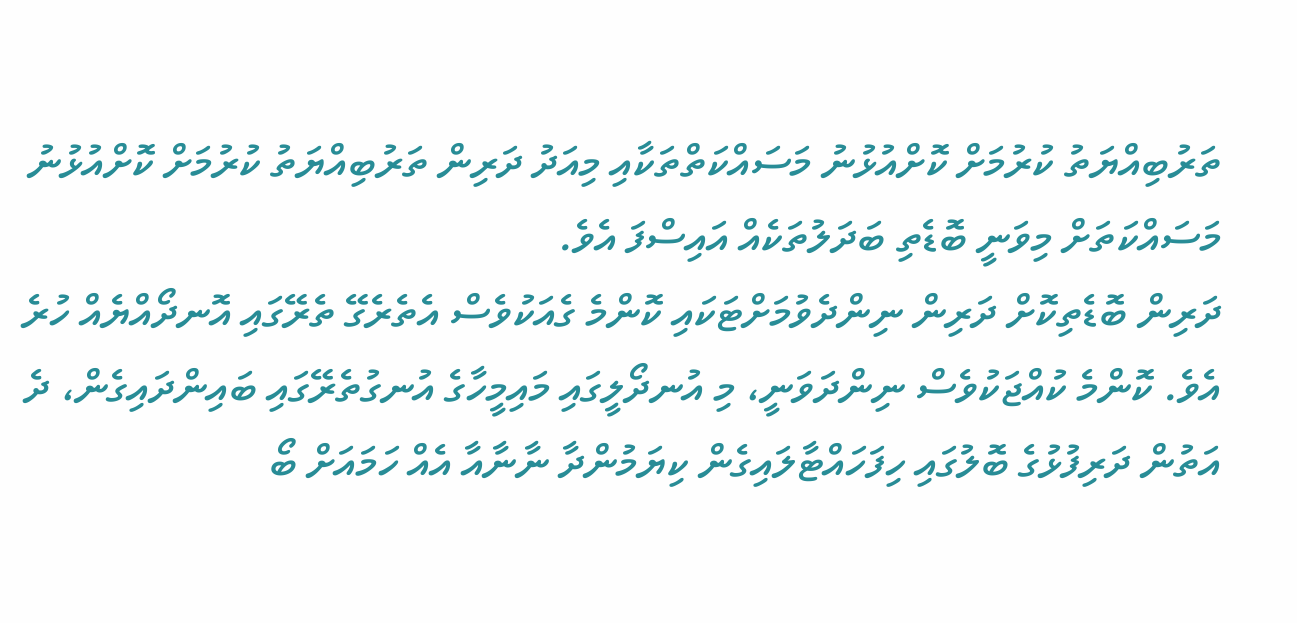ތަރުބިއްޔަތު ކުރުމަށް ކޮށްއުޅުނު މަސައްކަތްތަކާއި މިއަދު ދަރިން ތަރުބިއްޔަތު ކުރުމަށް ކޮށްއުޅުނު މަސައްކަތަށް މިވަނީ ބޮޑެތި ބަދަލުތަކެއް އައިސްފަ އެވެ.
ދަރިން ބޮޑެތިކޮށް ދަރިން ނިންދެވުމަށްޓަކައި ކޮންމެ ގެއަކުވެސް އެތެރެގޭ ތެރޭގައި އޮނދޯއްޔެއް ހުރެ އެވެ. ކޮންމެ ކުއްޖަކުވެސް ނިންދަވަނީ، މި އުނދޯލީގައި މައިމީހާގެ އުނގުތެރޭގައި ބައިންދައިގެން، ދެ އަތުން ދަރިފުޅުގެ ބޮލުގައި ހިފަހައްޓާލައިގެން ކިޔަމުންދާ ނާނާއާ އެއް ހަމައަށް ބޯ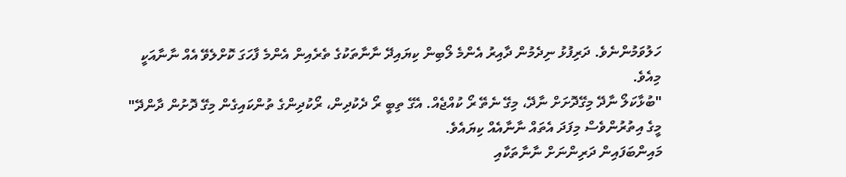ހަލުވަމުންނެވެ. ދަރިފުޅު ނިދެމުން ދާއިރު އެންމެ ލޯބިން ކިޔައިދޭ ނާނާތަކުގެ ތެރެއިން އެންމެ ފާހަގަ ކޮށްލެވޭ އެއް ނާނާއަކީ މިއެވެ.
"ބުޅާކަލޯ ނާދޭ މިގޭދޮށަށް ނާދޭ، މިގޭ ނެތޭ ރޯ ކުއްޖެއް. އެގޭ ތިބީ ރޯ ދެކުދިން، ރޯކުދިންގެ ތުންކައިގެން މިގޭ ދޮށުން ދާންދޭ"
މީގެ އިތުރުންވެސް މިފަދަ އެތައް ނާނާއެއް ކިޔައެވެ.
މައިންބަފައިން ދަރިންނަށް ނާނާތަކާއި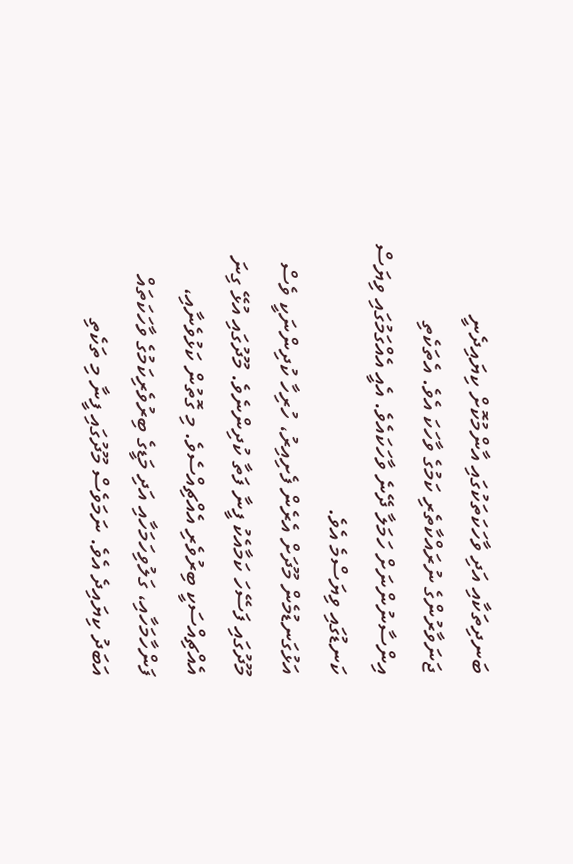ބަނދިތަކާއި އަދި ވާހަކަތަކުގައި އާންމުކޮށް ކިޔައިދެނީ ޖަނަވާރުންގެ ނުރައްކާތެރި ކަމުގެ ވާހަކަ އެވެ. އެތަކެތި އިންސާނުންނަށް ހަމަލާ ދޭނެ ވާހަކައެވެ. އެއީ އެއްގަމުގައި ވިޔަސް ކަނޑުގައި ވިޔަސްމެ އެވެ.
އަޅުގަނޑުމެން މޫދަށް އެރެން ފެށިއިރު، ހުރިހާ ކުދިންނަކީ ވެސް މޫދުގައި ފަސޭހަ ކަމާއެކު ފީނާ ފަތާ ކުދިންނެވެ. މޫދުގައި އުޅޭ ގިނަ އެއްޗިއްސަކީ ބިރުވެރި އެއްޗިއްސެވެ. މި ގޮތުން ކަޅުވެނާއި، ފަންހާމަހާއި، ގަލުވިހަމަހާއި އަދި މަޑީގެ ބިރުވެރިކަމުގެ ވާހަކަތައް އަބަދު ކިޔައިދެ އެވެ. ނަމަވެސް މޫދުގައި ފީނާ މި ތަކެތި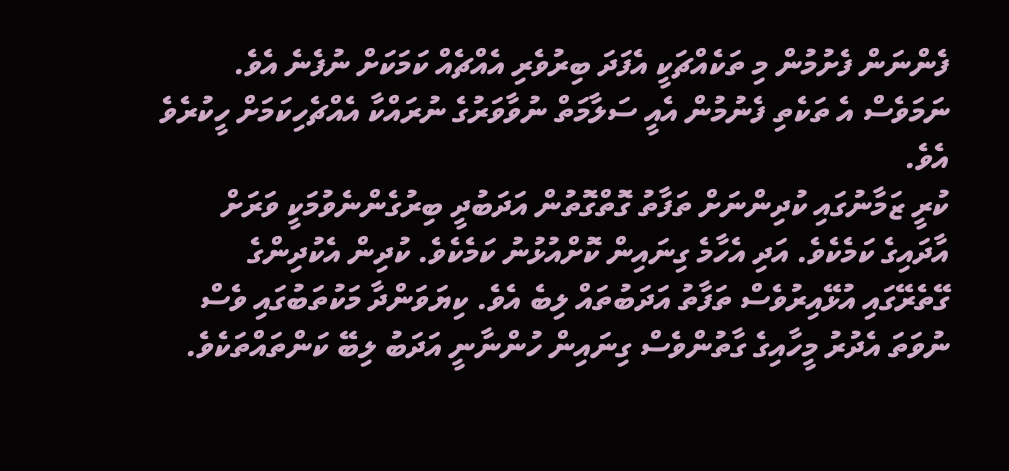ފެންނަން ފެށުމުން މި ތަކެއްޗަކީ އެފަދަ ބިރުވެރި އެއްޗެއް ކަމަކަށް ނުފެނެ އެވެ. ނަމަވެސް އެ ތަކެތި ފެނުމުން އެއީ ސަލާމަތް ނުވާވަރުގެ ނުރައްކާ އެއްޗެހިކަމަށް ހީކުރެވެ އެވެ.
ކުރީ ޒަމާނުގައި ކުދިންނަށް ތަފާތު ގޮތްގޮތުން އަދަބުދީ ބިރުގެންނެވުމަކީ ވަރަށް އާދައިގެ ކަމެކެވެ. އަދި އެހާމެ ގިނައިން ކޮށްއުޅުނު ކަމެކެވެ. ކުދިން އެކުދިންގެ ގޭތެރޭގައި އުޅޭއިރުވެސް ތަފާތު އަދަބުތައް ލިބެ އެވެ. ކިޔަވަންދާ މަކުތަބުގައި ވެސް ނުވަތަ އެދުރު މީހާއިގެ ގާތުންވެސް ގިނައިން ހުންނާނީ އަދަބު ލިބޭ ކަންތައްތަކެވެ.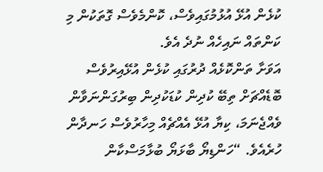ކުޅެން އުޅޭ އުޅުމުގައިވެސް، ކޮންމެވެސް ގޮތަކުން މި ކަންތައް ނައިހެއް ނުދެ އެވެ.
އަވަށާ ތަންކޮޅެއް ދުރުގައި ކުޅެން އުޅޭއިރުވެސް ބޮޑެއްޗަށް ތިބޭ ކުދިން ކުޑަކުދިން ބިރުގަންނަވާން ވެއްޖެނަމަ، ކިޔާ އުޅޭ އެއްޗެއް މިހާރުވެސް ހަނދާން ހުރެއެވެ. “ހަންޑިޔޯ ބާޅަޔޯ ބުޅާމަސްކާން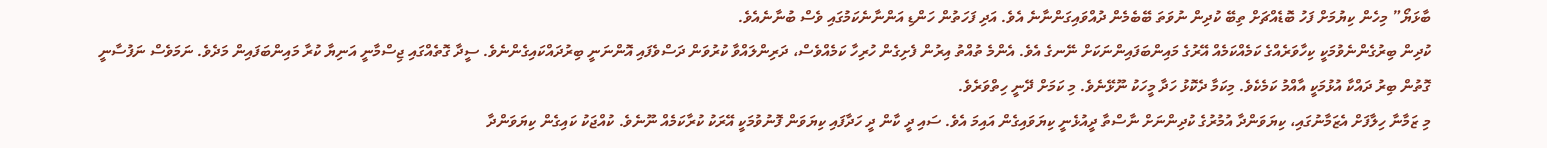ބާޅަޔޯ” މިހެން ކިޔުމަށް ފަހު ބޮޑެއްޗަށް ތިބޭ ކުދިން ނުވަތަ ބޭބެމެން ދުއްވައިގަންނާނެ އެވެ. އަދި ފަހަތުން ހަންޑި އަންނާނެކަމުގައި ވެސް ބުނާނެއެވެ.
ކުދިން ބިރުގެންނެވުމަކީ ކިހާވަރެއްގެ ކަމެއްކަމެއް އޭރުގެ މައިންބަފައިންނަކަށް ނޭނގެ އެވެ. އެންމެ ތުއްތު އިރުން ފެށިގެން ހުރިހާ ކަމެއްވެސް، ދަރިންލައްވާ ކުރުވަން ދަސްވެފައި އޮންނަނީ ބިރުދައްކައިގެންނެވެ. ސީދާ ގޮތެއްގައި ޖިސްމާނީ އަނިޔާ ކުރާ މައިންބަފައިން މަދެވެ. ނަމަވެސް ނަފުސާނީ ގޮތުން ބިރު ދައްކާ އުޅުމަކީ އާއްމު ކަމެކެވެ. މިކަމާ ދެކޮޅު ހަދާ މީހަކު ނޫޅޭނެވެ. މި ކަމަށް ދޭނީ ހިތްވަރެވެ.
މި ޒަމާނާ ހިލާފަށް އެޒަމާނުގައި، ކިޔަވަންދާ އުމުރުގެ ކުދިންނަށް ނާސްތާ ދީއުޅެނީ ކިޔަވައިގެން އައިމަ އެވެ. ސައި ދީ ކާން ދީ ހަދާފައި ކިޔަވަން ފޮނުވުމަކީ އޭރަކު ކުރާކަމެއް ނޫނެވެ. ކުއްޖަކު ކައިގެން ކިޔަވަންދާ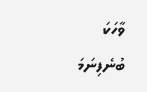ވާހަކަ ބުނެފިނަމަ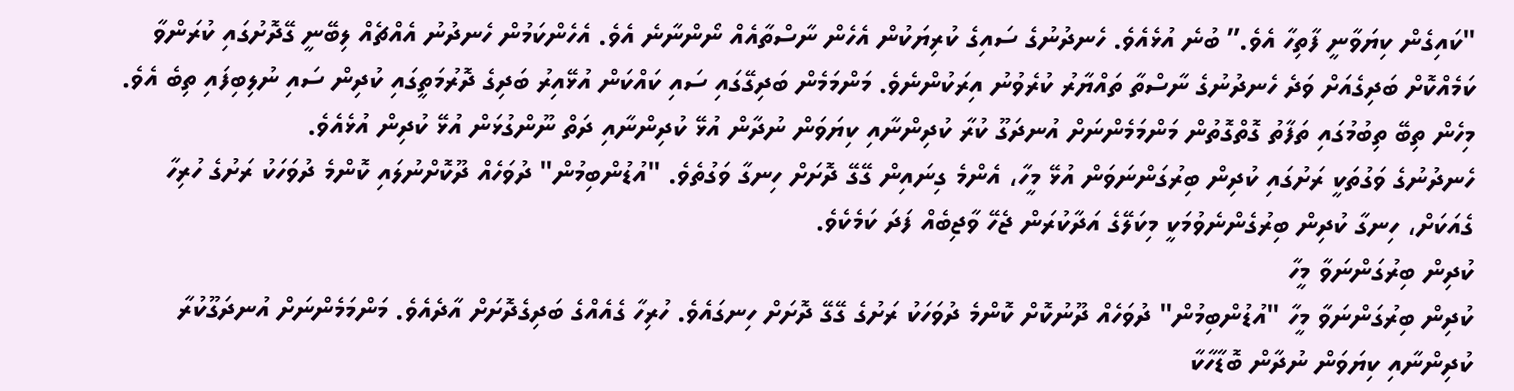"ކައިގެން ކިޔަވާނީ ފާތިހާ އެވެ.” ބުނެ އުޅެއެވެ. ހެނދުނުގެ ސައިގެ ކުރިޔަކުން އެހެން ނާސްތާއެއް ނޯންނާނެ އެވެ. އެހެންކަމުން ހެނދުނު އެއްޗެއް ލިބޭނީ ގޭދޮށުގައި ކުރަންވާ ކަމެއްކޮށް ބަދިގެއަށް ވަދެ ހެނދުނުގެ ނާސްތާ ތައްޔާރު ކުރެވުނު އިރަކުންނެވެ. މަންމަމެން ބަދިގޭގައި ސައި ކައްކަން އުޅޭއިރު ބަދިގެ ދޮރުމަތީގައި ކުދިން ސައި ނުލިބިފައި ތިބެ އެވެ. މިހެން ތިބޭ ތިބުމުގައި ތަފާތު ގޮތްގޮތުން މަންމަމެންނަށް އުނދަގޫ ކުރާ ކުދިންނާއި ކިޔަވަން ނުދާން އުޅޭ ކުދިންނާއި ދަތް ނޫންގުޅަން އުޅޭ ކުދިން އުޅެއެވެ.
ހެނދުނުގެ ވަގުތަކީ ރަށުގައި ކުދިން ބިރުގަންނަވަން އުޅޭ މީހާ، އެންމެ ގިނައިން ގޭގޭ ދޮށަށް ހިނގާ ވަގުތެވެ. "އުޑުންބިމުން" ދުވަހެއް ދޫކޮށްނުލައި ކޮންމެ ދުވަހަކު ރަށުގެ ހުރިހާ ގެއަކަށް، ހިނގާ ކުދިން ބިރުގެންނެވުމަކީ މިކަލޭގެ އަދާކުރަން ޖެހޭ ވާޖިބެއް ފަދަ ކަމެކެވެ.
ކުދިން ބިރުގަންނަވާ މީހާ
ކުދިން ބިރުގަންނަވާ މީހާ "އުޑުންބިމުން" ދުވަހެއް ދޫނުކޮށް ކޮންމެ ދުވަހަކު ރަށުގެ ގޭގޭ ދޮށަށް ހިނގައެވެ. ހުރިހާ ގެއެއްގެ ބަދިގެދޮށަށް އާދެއެވެ. މަންމަމެންނަށް އުނދަގޫކުރާ ކުދިންނާއި ކިޔަވަން ނުދާން ބޮޑާހާކާ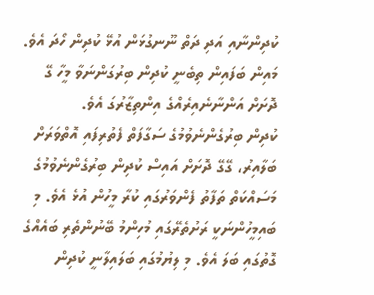ކުދިންނާއި އަދި ދަތް ނޫނގުޅަން އުޅޭ ކުދިން ހޯދަ އެވެ. މައިން ބަފައިން ތިބެނީ ކުދިން ބިރުގަންނަވާ މީހާ ގޭ ދޮށަށް އަންނާނެއިރެއްގެ އިންތިޒާރުގަ އެވެ.
ކުދިން ބިރުގެންނެވުމުގެ ސަގާފަތް ފެތުރިފައި އޮތްވަރަށް ބަލާއިރު، ގޭގޭ ދޮށަށް އައިސް ކުދިން ބިރުގެންނެވުމުގެ މަސައްކަތް ތަފާތު ފެންވަރުގައި ކުރާ މީހުން އުޅެ އެވެ. މި ބައިމީހުންނަކީ ރަށުތެރޭގައި މުހިންމު ބޭނުންތެރި ބައެއްގެ ގޮތުގައި ބަލަ އެވެ. މި ލިޔުމުގައި ބަލައިލާނީ ކުދިން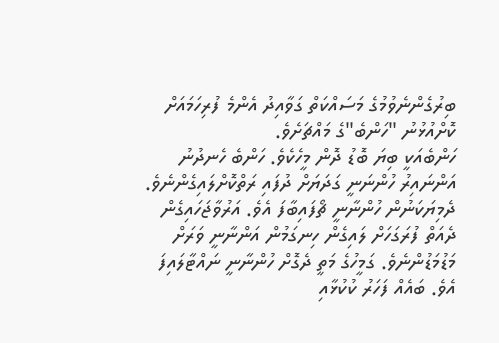ބިރުގެންނެވުމުގެ މަސައްކަތް ގަވާއިދު އެންމެ ފުރިހަމައަށް ކޮށްއުޅުނު "ހަންބެ"ގެ މައްޗަށެވެ.
ހަންބެއަކީ ބިޔަ ބޮޑު ދޮން މީހެކެވެ. ހަންބެ ހެނދުނު އަންނައިރު ހުންނަނީ ގަދަޔަށް ދުފައި ރަތްކޮށްލައިގެންނެވެ. ދެމިޔަކަނުން ހުންނާނީ ޗޯފައިބާފަ އެވެ. އަރުވާޖަހައިގެން ދެއަތް ފުރަގަހަށް ލައިގެން ހިނގަމުން އަންނާނީ ވަރަށް މަޑުމަޑުންނެވެ. ގަމީހުގެ މަތީ ދެގޮށް ހުންނާނީ ނައްޓާލައިފަ އެވެ. ބައެއް ފަހަރު ކުކުޅާއި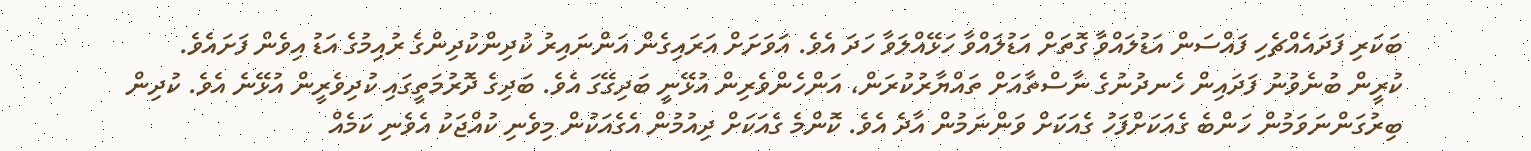ބަކަރި ފަދައެއްޗެހި ފައްސަން އަޑުލައްވާ ގޮތަށް އަޑުލައްވާ ހަޅޭއްލަވާ ހަދަ އެވެ. އަވަށަށް އަރައިގެން އަންނައިރު ކުދިންކުދިންގެ ރުއިމުގެ އަޑު އިވެން ފަށައެވެ.
ކުރީން ބުނެވުނު ފަދައިން ހެނދުނުގެ ނާސްތާއަށް ތައްޔާރުކުރަން، އަންހެންވެރިން އުޅޭނީ ބަދިގޭގަ އެވެ. ބަދިގެ ދޮރުމަތީގައި ކުދިވެރީން އުޅޭނެ އެވެ. ކުދިން ބިރުގަންނަވަމުން ހަންބެ ގެއަކަށްފަހު ގެއަކަށް ވަންނަމުން އާދެ އެވެ. ކޮންމެ ގެއަކަށް ދިއުމުން އެގެއަކުން މިވެނި ކުއްޖަކު އެވެނި ކަމެއް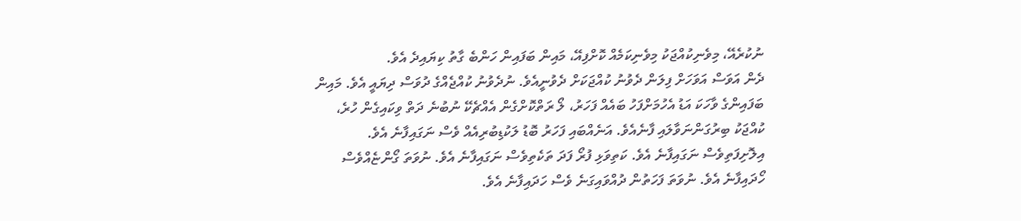ނުކުރެއޭ، މިވެނިކުއްޖަކު މިވެނިކަމެއް ކޮށްފިއޭ، މައިން ބަފައިން ހަންބެ ގާތު ކިޔައިދެ އެވެ.
ދެން އަވަސް އަވަހަށް ފިލަން ދެވުނު ކުއްޖަކަށް ދެވުނީއެވެ. ނުދެވުނު ކުއްޖެއްގެ ދުވަސް ދިޔައީ އެވެ. މައިން ބަފައިންގެ ވާހަކަ އަޑު އެހުމަށްފަހު ބައެއް ފަހަރު، ލޯ ރަތްކޮށްގެން އެއްޗެކޭ ނުބުނެ ދަތް ވިކައިގެން ހުރެ، ކުއްޖަކު ބިރުގަންނަވާލައި ފާނެއެވެ. އަނެއްބައި ފަހަރު ބޮޑު ލަކުޑިބުރިއެއް ވެސް ނަގައިފާނެ އެވެ. އިލޮށިފަތިވެސް ނަގައިފާނެ އެވެ. ކަތިވަޅި ފުރޯ ފަދަ ތަކެތިވެސް ނަގައިފާނެ އެވެ. ނުވަތަ ގޯންޏެއްވެސް ހޯދައިފާނެ އެވެ. ނުވަތަ ފަހަތުން ދުއްވައިގަނެ ވެސް ހަދައިފާނެ އެވެ.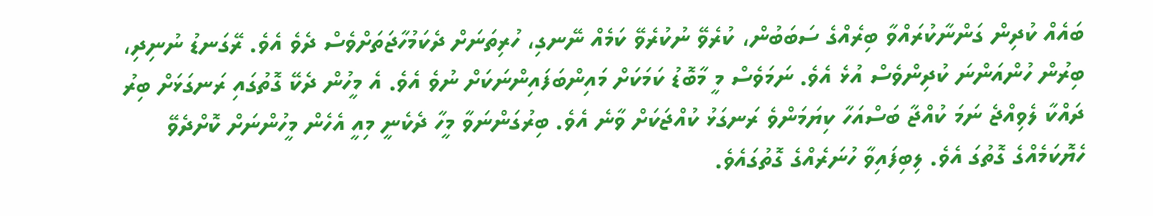ބައެއް ކުދިން ގަންނާކުރައްވާ ބިރެއްގެ ސަބަބުން، ކުރެވޭ ނުކުރެވޭ ކަމެއް ނޭނގި، ހުރިތަނަށް ދެކަމުހާޖަތަށްވެސް ދެވެ އެވެ. ރޭގަނޑު ނުނިދި، ބިރުން ހުންއަންނަ ކުދިންވެސް އުޅެ އެވެ. ނަމަވެސް މީ މާބޮޑު ކަމަކަށް މައިންބަފައިންނަކަށް ނުވެ އެވެ. އެ މީހުން ދެކޭ ގޮތުގައި ރަނގަޅަށް ބިރު ދައްކާ ލެވިއްޖެ ނަމަ ކުއްޖާ ބަސްއަހާ ކިޔަމަންވެ ރަނގަޅު ކުއްޖަކަށް ވާނެ އެވެ. ބިރުގަންނަވާ މީހާ ދެކެނީ މިއީ އެހެން މީހުންނަށް ކޮށްދެވޭ ހެޔޮކަމެއްގެ ގޮތުގަ އެވެ. ލިބިފައިވާ ހުނަރެއްގެ ގޮތުގައެވެ.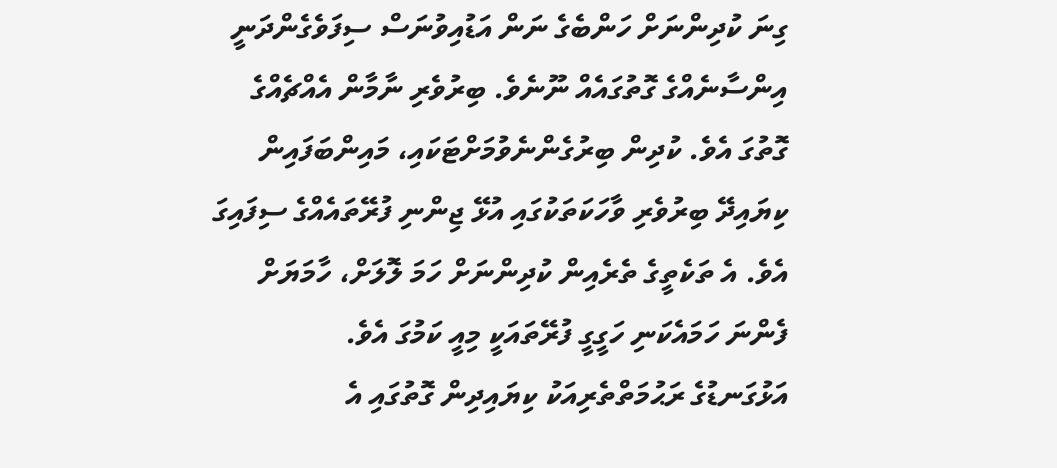ގިނަ ކުދިންނަށް ހަންބެގެ ނަން އަޑުއިވުނަސް ސިފަވެގެންދަނީ އިންސާނެއްގެ ގޮތުގައެއް ނޫނެވެ. ބިރުވެރި ނާމާން އެއްޗެއްގެ ގޮތުގަ އެވެ. ކުދިން ބިރުގެންނެވުމަށްޓަކައި، މައިންބަފައިން ކިޔައިދޭ ބިރުވެރި ވާހަކަތަކުގައި އުޅޭ ޖިންނި ފުރޭތައެއްގެ ސިފައިގަ އެވެ. އެ ތަކެތީގެ ތެރެއިން ކުދިންނަށް ހަމަ ލޮލަށް، ހާމަޔަށް ފެންނަ ހަމައެކަނި ހަގީގީ ފުރޭތައަކީ މިއީ ކަމުގަ އެވެ.
އަޅުގަނޑުގެ ރަޙުމަތްތެރިއަކު ކިޔައިދިން ގޮތުގައި އެ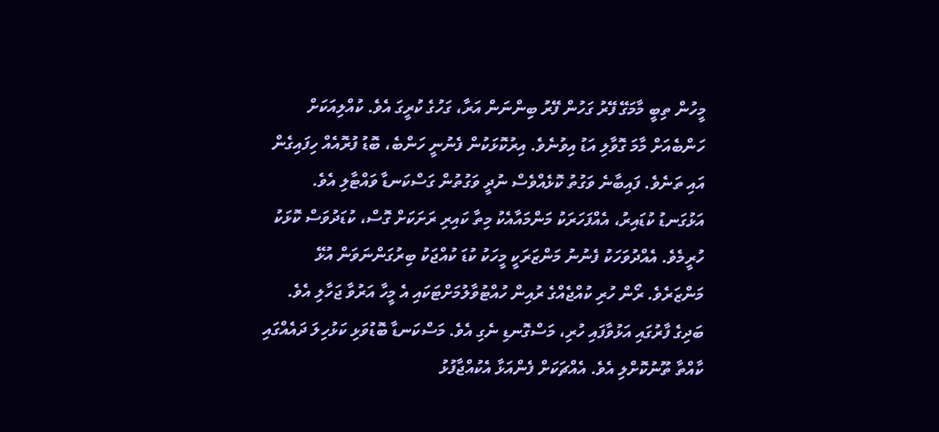މީހުން ތިބީ މާމަގޭ ފޭރު ގަހުން ފޭރު ބިންނަން އަރާ، ގަހުގެ ކުރީގަ އެވެ. ކުއްލިއަކަށް ހަންބެއަށް މާމަ ގޮވާލި އަޑު އިވުނެވެ. އިރުކޮޅަކުން ފެނުނީ ހަންބެ، ބޮޑު ފުރޮއެއް ހިފައިގެން އައި ތަނެވެ. ފައިބާނެ ވަގުތު ކޮޅެއްވެސް ނުދީ ވަގުތުން ގަސްކަނޑާ ވައްޓާލި އެވެ.
އަޅުގަނޑު ކުޑައިރު، އެއްފަހަރަކު މަންމައާއެކު މިތާ ކައިރި ރަށަކަށް ގޮސް، ކުޑަދުވަސް ކޮޅަކު ހުރީމެވެ. އެއްދުވަހަކު ފެނުނު މަންޒަރަކީ މީހަކު ކުޑަ ކުއްޖަކު ބިރުގަންނަވަން އުޅޭ މަންޒަރެވެ. ރޯން ހުރި ކުއްޖެއްގެ ރުއިން ހުއްޓުވާލުމަށްޓަކައި އެ މީހާ އަރުވާ ޖަހާލި އެވެ. ބަދިގެ ފާރުގައި އަޅުވާފައި ހުރި، މަސްގޮނޑި ނެގި އެވެ. މަސްކަނޑާ ބޮޑުވަޅި ކަޅުހިލަ ދައެއްގައި ކާއްތާ ތޫނުކޮށްލި އެވެ. އެއްޗަކަށް ފެންއަޅާ އެކުއްޖާފުޅު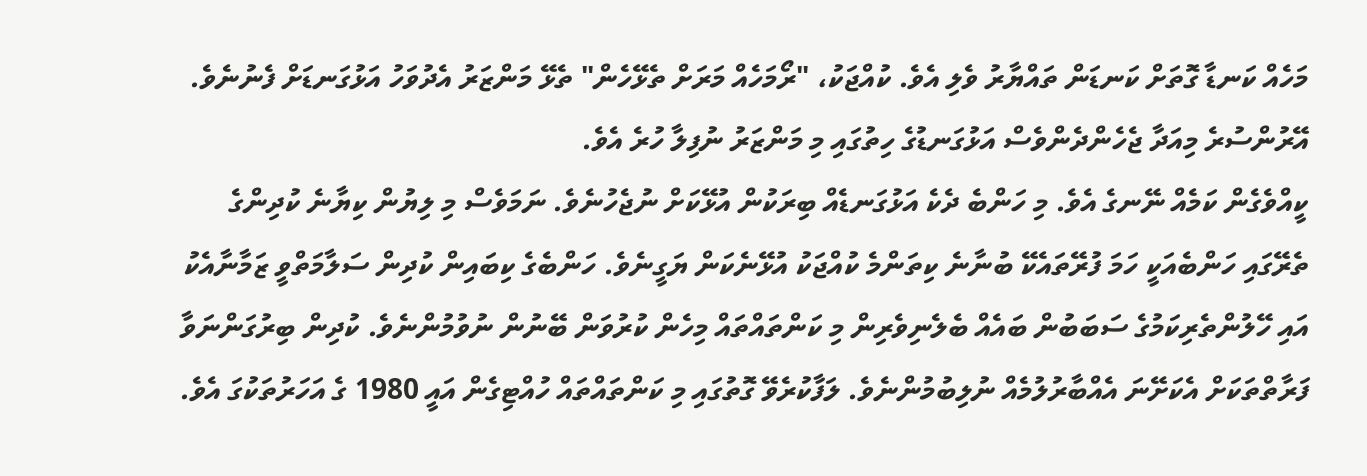މަހެއް ކަނޑާ ގޮތަށް ކަނޑަން ތައްޔާރު ވެލި އެވެ. ކުއްޖަކު، "ރޯމަހެއް މަރަށް ތެޅޭހެން" ތެޅޭ މަންޒަރު އެދުވަހު އަޅުގަނޑަށް ފެނުނެވެ. އޭރުންސުރެ މިއަދާ ޖެހެންދެންވެސް އަޅުގަނޑުގެ ހިތުގައި މި މަންޒަރު ނުފިލާ ހުރެ އެވެ.
ކީއްވެގެން ކަމެއް ނޭނގެ އެވެ. މި ހަންބެ ދެކެ އަޅުގަނޑެއް ބިރަކުން އުޅޭކަށް ނުޖެހުނެވެ. ނަމަވެސް މި ލިޔުން ކިޔާނެ ކުދިންގެ ތެރޭގައި ހަންބެއަކީ ހަމަ ފުރޭތައެކޭ ބުނާނެ ކިތަންމެ ކުއްޖަކު އުޅޭނެކަން ޔަގީނެވެ. ހަންބެގެ ކިބައިން ކުދިން ސަލާމަތްވީ ޒަމާނާއެކު އައި ހޭލުންތެރިކަމުގެ ސަބަބުން ބައެއް ބެލެނިވެރިން މި ކަންތައްތައް މިހެން ކުރުވަން ބޭނުން ނުވުމުންނެވެ. ކުދިން ބިރުގަންނަވާ ފަރާތްތަކަށް އެކަށޭނަ އެއްބާރުލުމެއް ނުލިބުމުންނެވެ. ލަފާކުރެވޭ ގޮތުގައި މި ކަންތައްތައް ހުއްޓިގެން އައީ 1980 ގެ އަހަރުތަކުގަ އެވެ.